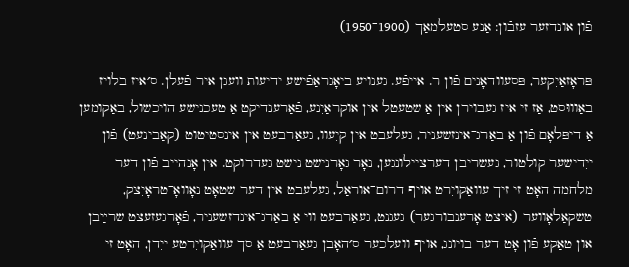פֿון אונדזער עזבֿון: אַנע סטעלמאַך (1900־1950)

פּראָזאַיִקער, פּסעוודאָנים פֿון ר. אייפֿע. גענויע ביאָגראַפֿישע ידיעות וועגן איר פֿעלן. ס׳איז בלויז באַוווּסט, אַז זי איז געבוירן אין אַ שטעטל אין אוקראַיִנע, פֿאַרענדיקט אַ טעכנישע הויכשול, באַקומען אַ דיפּלאָם פֿון אַ באַרג־אינזשעניר, געלעבט אין קיִעוו, געאַרבעט אין אינסטיטוט (קאַבינעט) פֿון ייִדישער קולטור, געשריבן דערציילונגען, נאָר גאָרנישט נישט געדרוקט. אין אָנהייב פֿון דער מלחמה האָט זי זיך עוואַקויִרט אויף דרום־אוראַל, געלעבט אין דער שטאָט נאָוואָ־טראָיִצק, טשקאַלאָווער (איצט אָרענבורגער) געגנט, געאַרבעט ווי אַ באַרג־אינדזשעניר, פֿאָרגעזעצט שרײַבן און טאַקע פֿון אָט דער בויונג, אויף וועלכער ס׳האָבן געאַרבעט אַ סך עוואַקויִרטע ייִדן, האָט זי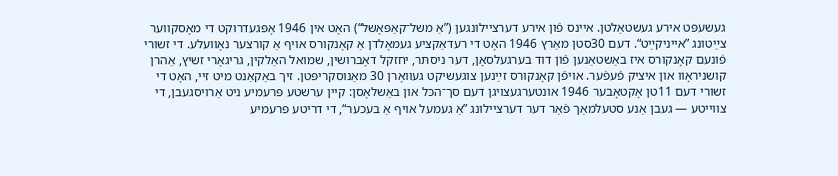געשעפּט אירע געשטאַלטן. איינס פֿון אירע דערציילונגען (”אַ משל־קאַפּאָשל“) האָט אין 1946 אָפּגעדרוקט די מאָסקווער צײַטונג ”אייניקײַט“. דעם 30סטן מאַרץ 1946 האָט די רעדאַקציע געמאָלדן אַ קאָנקורס אויף אַ קורצער נאָוועלע. די זשורי פֿונעם קאָנקורס איז באַשטאַנען פֿון דוד בערגעלסאָן, דער ניסתּר, יחזקל דאָברושין, שמואל האַלקין, גריגאָרי זשיץ, אַהרן קושניראָוו און איציק פֿעפֿער. אויפֿן קאָנקורס זײַנען צוגעשיקט געוואָרן 30 מאַנוסקריפּטן. זיך באַקאַנט מיט זיי, האָט די זשורי דעם 11טן אָקטאָבער 1946 אונטערגעצויגן דעם סך־הכּל און באַשלאָסן: קיין ערשטע פּרעמיע ניט אַרויסגעבן, די צווייטע — געבן אַנע סטעלמאַך פֿאַר דער דערציילונג ”אַ געמעל אויף אַ בעכער“, די דריטע פּרעמיע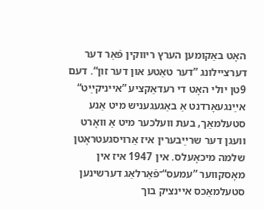האָט באַקומען הערץ ריווקין פֿאַר דער דערציילונג ”דער טאַטע און דער זון“. דעם 9טן יולי האָט די רעדאַקציע ”אייניקײַט“ אײַנגעאָרדנט אַ באַגעגעניש מיט אַנע סטעלמאַך, בעת וועלכער מיט אַ וואָרט וועגן דער שרײַבערין איז אַרויסגעטראָטן שלמה מיכאָעלס. אין 1947 איז אין מאָסקווער ”עמעס“־פֿאַרלאַג דערשינען סטעלמאַכס איינציק בוך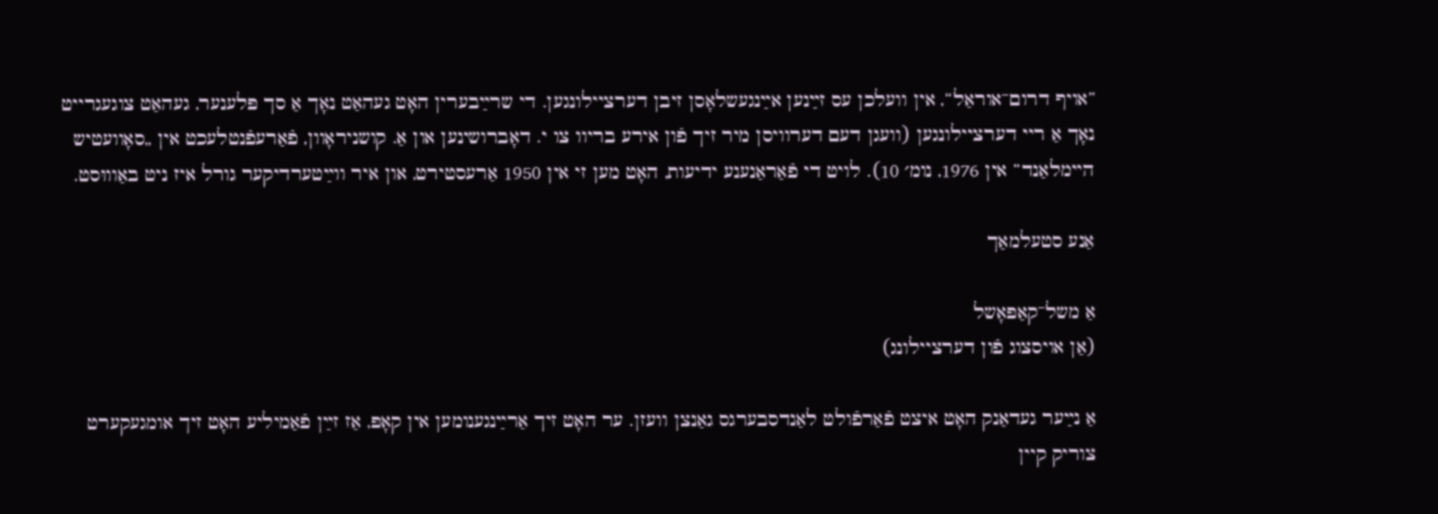”אויף דרום־אוראַל“, אין וועלכן עס זײַנען אײַנגעשלאָסן זיבן דערציילונגען. די שרײַבערין האָט געהאַט נאָך אַ סך פּלענער, געהאַט צוגעגרייט נאָך אַ ריי דערציילונגען (וועגן דעם דערוויסן מיר זיך פֿון אירע בריוו צו י. דאָברושינען און אַ. קושניראָוון, פֿאַרעפֿנטלעכט אין „סאָוועטיש היימלאַנד“ אין 1976, נומ׳ 10). לויט די פֿאַראַנענע ידיעות, האָט מען זי אין 1950 אַרעסטירט, און איר ווײַטערדיקער גורל איז ניט באַוווּסט.

אַנע סטעלמאַך

אַ משל־קאַפּאָשל
(אַן אויסצוג פֿון דערציילונג)

אַ נײַער געדאַנק האָט איצט פֿאַרפֿולט לאַנדסבערגס גאַנצן וועזן. ער האָט זיך אַרײַנגענומען אין קאָפּ, אַז זײַן פֿאַמיליע האָט זיך אומגעקערט צוריק קיין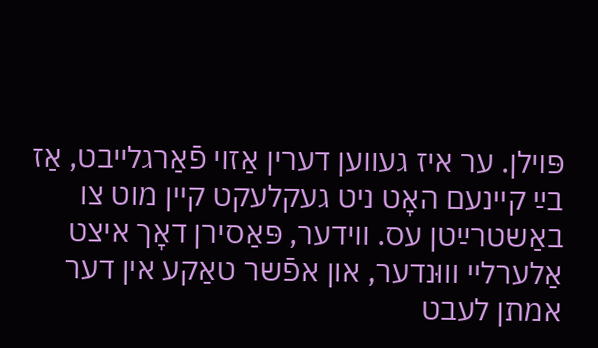פּױלן. ער איז געװען דערין אַזוי פֿאַרגלייבט, אַז בײַ קיינעם האָט ניט געקלעקט קיין מוט צו באַשטרײַטן עס. װידער, פּאַסירן דאָך איצט אַלערליי װוּנדער, און אפֿשר טאַקע אין דער אמתן לעבט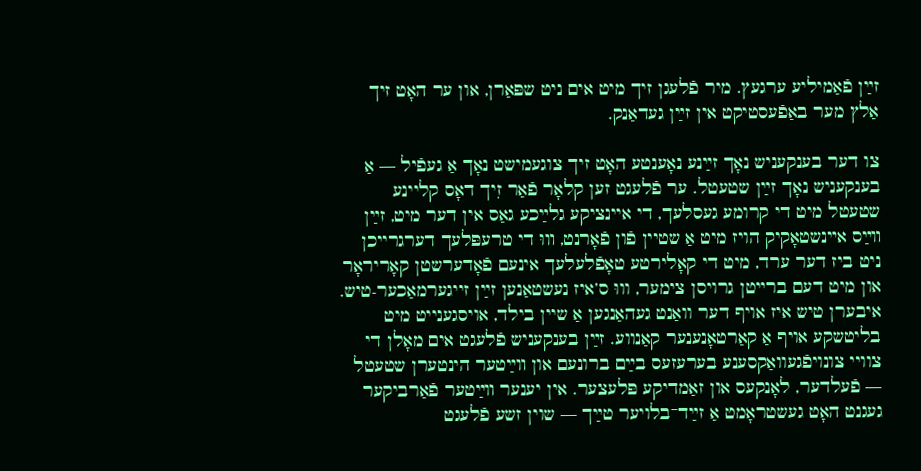זײַן פֿאַמיליע ערגעץ. מיר פֿלעגן זיך מיט אים ניט שפּאַרן, און ער האָט זיך אַלץ מער באַפֿעסטיקט אין זײַן געדאַנק.

צו דער בענקעניש נאָך זײַנע נאָענטע האָט זיך צוגעמישט נאָך אַ געפֿיל — אַ בענקעניש נאָך זײַן שטעטל. ער פֿלעגט זען קלאָר פֿאַר זִיך דאָס קליינע שטעטל מיט די קרומע געסלעך, די איינציקע גלײַכע גאַס אין דער מיט, זײַן װײַס אײנשטאָקיק הויז מיט אַ שטיין פֿון פֿאָרנט, װוּ די טרעפּלעך דערגרייכן ניט ביז דער ערד, מיט די קאָלירטע טאָפֿלעלעך אינעם פֿאָדערשטן קאָריראָר און מיט דעם ברײטן גרויסן צימער, וווּ ס’איז נעשטאַנען זײַן זייגערמאַכער-טיש. איבערן טיש איז אויף דער וואַנט געהאַנגען אַ שיין בילד, אויסגענייט מיט בליטשקע אויף אַ קאַרטאָנענער קאַנווע. זײַן בענקעניש פֿלעגט אים מאָלן די צוויי צונויפֿגעוואַקסענע בערעזעס בײַם ברונעם און װײַטער הינטערן שטעטל — פֿעלדער, לאָנקעס און זאַמדיקע פּלעצער. אין יענער װײַטער פֿאַרביקער געגנט האָט געשטראָמט אַ זײַד־בלויער טײַך — שוין זשע פֿלעגט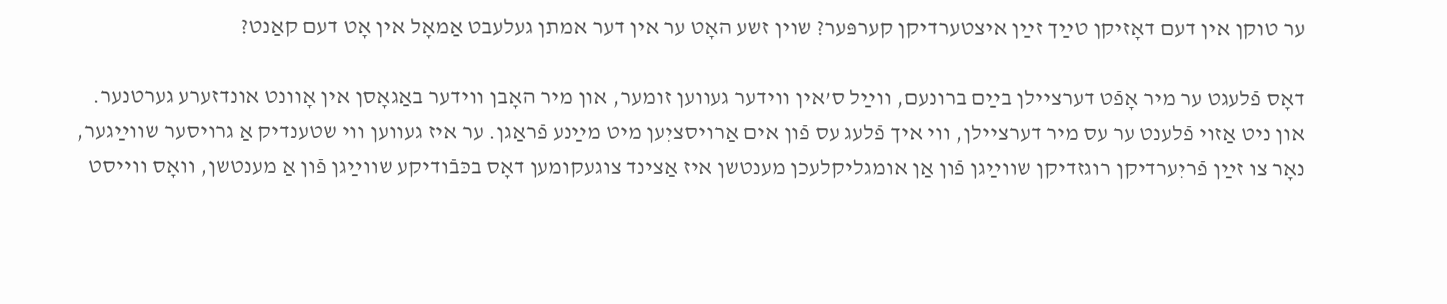ער טוקן אין דעם דאָזיקן טײַך זײַן איצטערדיקן קערפּער? שוין זשע האָט ער אין דער אמתן געלעבט אַמאָל אין אָט דעם קאַנט?

דאָס פֿלעגט ער מיר אָפֿט דערציילן בײַם ברונעם, װײַל ס’אין ווידער געווען זומער, און מיר האָבן ווידער באַגאָסן אין אָוונט אונדזערע גערטנער. און ניט אַזוי פֿלענט ער עס מיר דערציילן, װי איך פֿלעג עס פֿון אים אַרויסציִען מיט מײַנע פֿראַגן. ער איז געווען ווי שטענדיק אַ גרויסער שװײַגער, נאָר צו זײַן פֿריִערדיקן רוגזדיקן שװײַגן פֿון אַן אומגליקלעכן מענטשן איז אַצינד צוגעקומען דאָס בכּבֿודיקע שװײַגן פֿון אַ מענטשן, װאָס ווייסט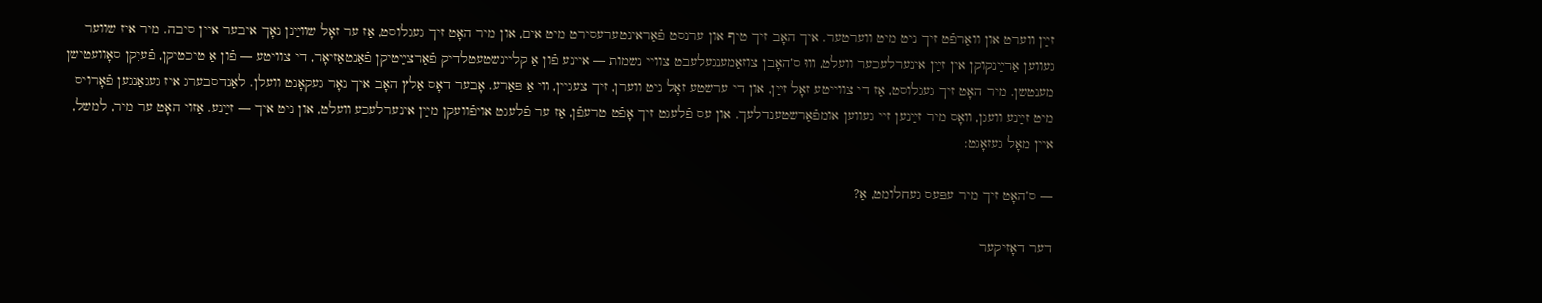זײַן װערט און וואַרפֿט זיך ניט מיט ווערטער. איך האָב זיך טיף און ערנסט פֿאַראינטערעסירט מיט אים, און מיר האָט זיך געגלוסט, אַז ער זאָל שװײַנן נאָך איבער איין סיבה. מיר איז שווער געווען אַרײַנקוקן אין זײַן אינערלעכער וועלט, װוּ ס’האָבן צוזאַמענגעלעבט צוויי נשמות — איינע פֿון אַ קליינשטעטלדיק פֿאַרצײַטיקן פֿאַנטאַזיאָר, די צוויטע — פֿון אַ טיכטיקן, פֿעיִקן סאָוועטישן מענטשן. מיר האָט זיך געגלוסט, אַז די צווייטע זאָל זײַן, און די ערשטע זאָל ניט ווערן, זיך צעגיין, װי אַ פּאַרע. אָבער דאָס אַלץ האָב איך נאָר געקאָנט וועלן. לאַנדסבערג איז געגאַנגען פֿאָרויס מיט זײַנע וועגן, װאָס מיר זײַנען זיי געווען אומפֿאַרשטענדלעך. און עס פֿלעגט זיך אָפֿט טרעפֿן, אַז ער פֿלעגט אויפֿוועקן מײַן אינערלעכע װעלט, און ניט איך — זײַנע. אַזוי האָט ער מיר, למשל, איין מאָל געזאָגט:

— ס’האָט זיך מיר עפּעס געחלומט, אַ?

דער דאָזיקער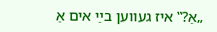„אַ?‟ איז געווען בײַ אים אַ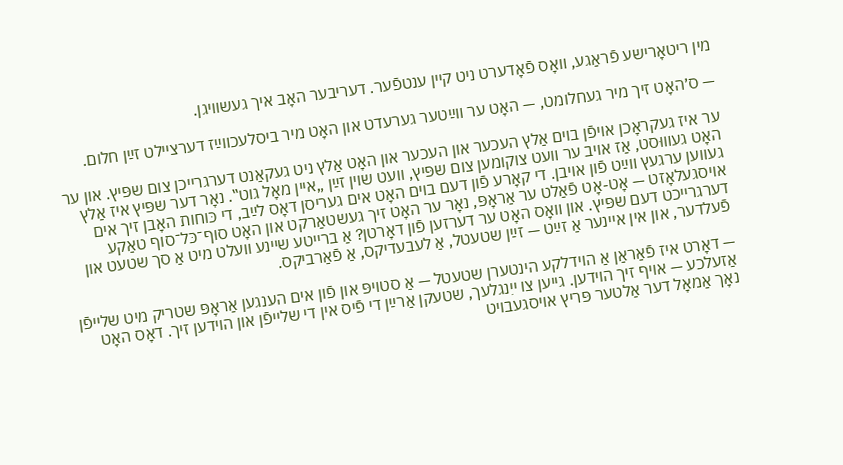מין ריטאָרישע פֿראַגע, װאָס פֿאָדערט ניט קיין ענטפֿער. דעריבער האָב איך געשוויגן.

— ס׳האָט זיך מיר געחלומט, — האָט ער װײַטער גערעדט און האָט מיר ביסלעכװײַז דערציילט זײַן חלום.

ער איז געקראָכן אויפֿן בוים אַלץ העכער און העכער און האָט אַלץ ניט געקאַנט דערגרייכן צום שפּיץ. און ער האָט געװוּסט, אַז אויב ער װעט צוקומען צום שפּיץ, וועט שוין זײַן „איין מאָל גוט‟. נאָר דער שפּיץ איז אַלץ געווען ערגעץ װײַט פֿון אויבן. די קאָרע פֿון דעם בוים האָט אים געריסן דאָס לײַב, די כּוחות האָבן זיך אים אױסגעלאָזט — אָט-אָט פֿאַלט ער אַראָפּ, נאָר ער האָט זיך געשטאַרקט און האָט סוף־כּל־סוף טאַקע דערגרייכט דעם שפּיץ. און װאָס האָט ער דערזען פֿון דאָרטן? אַ ברייטע שיינע וועלט מיט אַ סך שטעט און פֿעלדער, און אין איינער אַ זײַט — זײַן שטעטל, אַ לעבעדיקס, אַ פֿאַרביקס.

— דאָרט איז פֿאַראַן אַ הוידלקע הינטערן שטעטל — אַ סטויפּ און פֿון אים הענגען אַראָפּ שטריק מיט שלייפֿן אַזעלכע — אויף זיך הוידען. גייען צו ייִנגלעך, שטעקן אַרײַן די פֿיס אין די שלייפֿן און הוידען זיך. דאָס האָט נאָך אַמאָל דער אַלטער פּריץ אויסגעבויט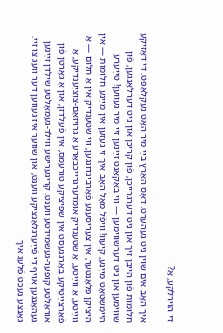די הוירלקע, אַ?

איך האָב אים שוין ניט געהערט. דאָס האַרץ בײַ מיר האָט נעקלאַפּט. די דאָזיקע חלומות פֿון הייבן זיך און ניט דערגרייכן, פֿון קריכן און ניט דערלאַנגען, פֿון שווימען און ניט דערשווימען — װי באַקאַנט זײַנען זיי מיר געווען! טײַערע היימשטאָט מײַנע, קיִעוו! וויפֿל מאָל האָב איך זי געזען אין מײַנע חלומות — אין היציקן פּלאָנטער, אין צעריסענע פֿאַרבינדונגען, װי שטענדיק אין אַ חלום — אַ װײַטע, אַ ווײַטע, אַ שטענדיק אומדערגרייכבאַרע אַ גרויזאַם-צוציִענדיקע, אַ פֿאַרצײַטיקע באַרגנעסט אין שפּיציקע טורעמס, אין פֿעלדזן, און אַ גאָרטן פֿון אוראַלטע קופּער-געשמידטע ווענט. קריגערישע ווילד-געמאָלטע שילדן זײַנען געהאַנגען אויף די פֿײַערגלאַנציקע ווענט, און שווער איז געווען דער וועג צו זיי. גאַנצע נעכט פֿלעג איך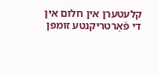קלעטערן אין חלום אין די פֿאַרטריקנטע זומפּן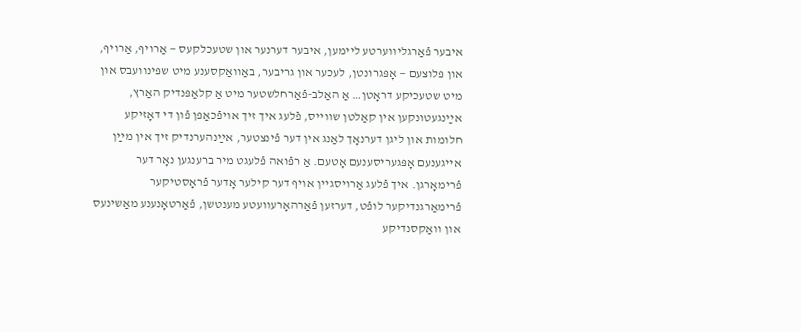איבער פֿאַרגליווערטע ליימען, איבער דערנער און שטעכלקעס — אַרויף, אַרויף, און פּלוצעם — אָפּגרונטן, לעכער און גריבער, באַוואַקסענע מיט שפּינוועבס און מיט שטעכיקע דראָטן… אַ האַלב-פֿאַרחלשטער מיט אַ קלאַפּנדיק האַרץ, אײַנגעטונקען אין קאַלטן שווייס, פֿלעג איך זיך אויפֿכאַפּן פֿון די דאָזיקע חלומות און ליגן דערנאָך לאַנג אין דער פֿינצטער, אײַנהערנדיק זיך אין מײַן אייגענעם אָפּגעריסענעם אָטעם. אַ רפֿואה פֿלעגט מיר ברענגען נאָר דער פֿרימאָרגן. איך פֿלעג אַרויסגיין אויף דער קילער אָדער פֿראָסטיקער פֿרימאַרגנדיקער לופֿט, דערזען פֿאַרהאָרעוועטע מענטשן, פֿאַרטאָנענע מאַשינעס און וואַקסנדיקע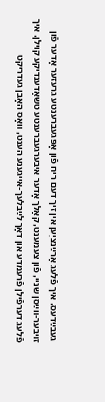געבײַדעס. איך פֿלעג אַרײַנציִען אין זיך דעם ריח פֿון אָפּגעברענטע גרעזער אָדער פֿון זױבער-װײַסן שניי, פֿון צעמענט, קאַלך אָדער איבערגעברענטע טשאַדענדיקע קוילן. איך פֿלעג דערפֿילן פֿרעמדע און דאָך לײַבלעך-אייגענע הענט, װאָס האָבן געדריקט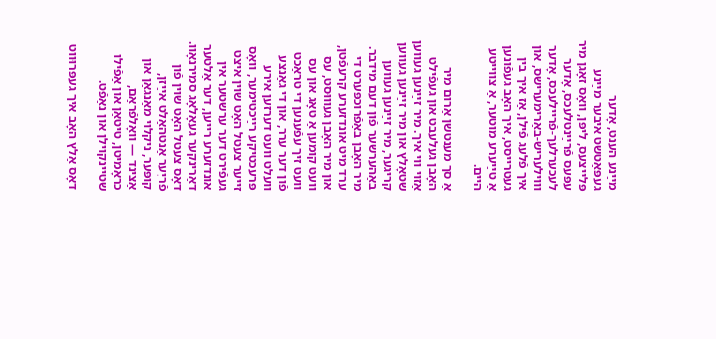מײַנע הענט, אָדער געפּאַטשט איבער מײַנע פּלײצעס, ליפּן, װאָס זאָגן מיר עפּעס פֿרײַנטלעכס, אָדער לעכערלעך-פֿריילעכס, אָדער וווילעריש-באַרימערישס, און איך פֿלעג פֿילן, אַז איך בין געטרייסט, איך האָב געפֿונען אַ טײַערע מוטער, אַ צווייטע היים.

אַ סך מענטשן אַרום מיר האָבן געלעבט און געפֿילט אַזוי װי איך. מיר זײַנען געווען שטאָלץ און מיר זײַנען געווען קריגער, מיר זײַנען געווען באַהערשער פֿון דעם מידבר. מיר האָבן באַפֿרוכפּערט די ערד מיט אונדזערע קרעפֿטן, און מיר האָבן געװוּסט, עס װעט קומען אַ טאָג און עס װעט זיך עפֿענען די טראַכט פֿון דער ערר, און די גאַנצע וועלט וועט דערזען אירע פּרעכטיקע רײַכטימער, װאָס זייער צעטל האָט שוין איצט געפֿירט דער ערשטער אין אונדזערע רייען, דער אַלטער דאַרינקער געאָלאָג סמירנאָוו. דאָס צעטל האָט שוין פֿון פֿריִער אַנטהאַלט אײַזן, קופּער, ניקלוי מאַנגאַן און אַצינד — װאָלפֿראַם, כראָמיטן, טיטאַן און אַפֿילו שטיינקוילן און נאַפֿט.

דאָס אַלץ האָב איך געפּרוּװט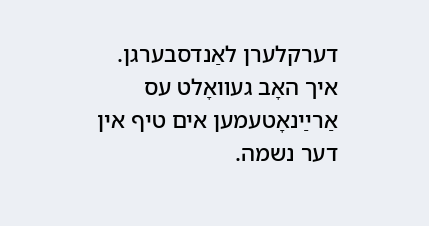דערקלערן לאַנדסבערגן. איך האָב געװאָלט עס אַרײַנאָטעמען אים טיף אין דער נשמה.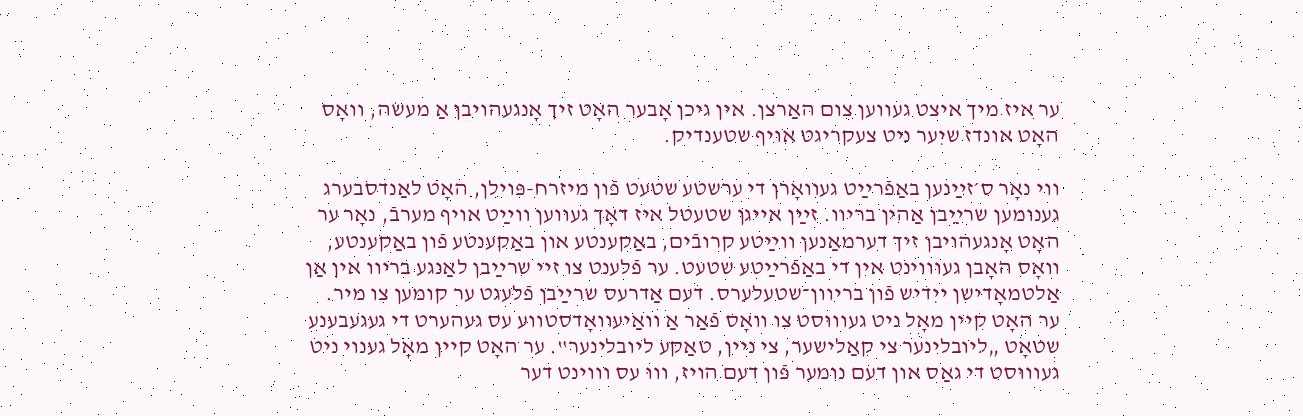ער איז מיך איצט געווען צום האַרצן. אין גיכן אָבער האָט זיך אָנגעהויבן אַ מעשׂה, װאָס האָט אונדז שיִער ניט צעקריגט אויף שטענדיק.

ווי נאָר ס׳זײַנען באַפֿרײַט געװאָרן די ערשטע שטעט פֿון מיזרח-פּוילן, האָט לאַנדסבערג גענומען שרײַבן אַהין בריוו. זײַן אייגן שטעטל איז דאָך געווען װײַט אויף מערבֿ, נאָר ער האָט אָנגעהויבן זיך דערמאַנען װײַטע קרובֿים, באַקענטע און באַקענטע פֿון באַקענטע, וואָס האָבן געוווינט אין די באַפֿרײַטע שטעט. ער פֿלענט צו זיי שרײַבן לאַנגע בריוו אין אַן אַלטמאָדישן ייִדיש פֿון בריוון־שטעלערס. דעם אַדרעס שרײַבן פֿלעגט ער קומען צו מיר. ער האָט קיין מאָל ניט געוווּסט צו וואָס פֿאַר אַ װאַיעװאָדסטװע עס געהערט די געגעבענע שטאָט „ליובלינער צי קאַלישער, צי ניין, טאַקע ליובלינער‟. ער האָט קיין מאָל גענוי ניט געװוּסט די גאַס און דעם נומער פֿון דעם הויז, װוּ עס װוינט דער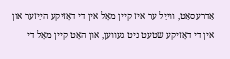אַדרעסאַט, װײַל ער איז קיין מאָל אין די דאָזיקע הײַזער און אין די דאָזיקע שטעט ניט געווען, און האָט קיין מאָל די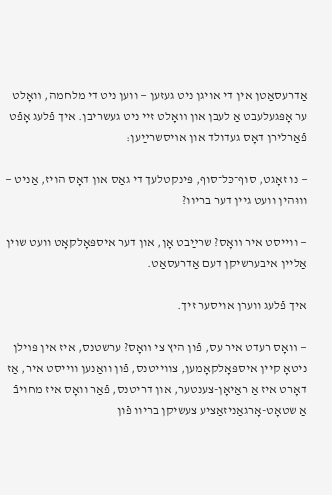אַדרעסאַטן אין די אויגן ניט געזען — ווען ניט די מלחמה, װאָלט ער אָפּגעלעבט אַ לעבן און װאָלט זיי ניט געשריבן. איך פֿלעג אָפֿט פֿאַרלירן דאָס געדולד און אױסשרײַען:

— נו זאָגט, סוף־כּל־סוף, פּינקטלעך די גאַס און דאָס הויז, אַניט — וווּהין וועט גיין דער בריוו?

— ווייסט איר װאָס? שרײַבט אָן, און דער איספּאָלקאָט וועט שוין אַליין איבערשיקן דעם אַדרעסאַט.

איך פֿלעג ווערן אויסער זיך.

— װאָס רעדט איר עס, פֿון היץ צי װאָס? ערשטנס, איז אין פּױלן ניטאָ קיין איספּאָלקאָמען, צווייטנס, פֿון וואַנען ווייסט איר, אַז דאָרט איז אַ ראַיאָן-צענטער, און דריטנס, פֿאַר וואָס איז מחויבֿ אַ שטאָט-אָרגאַניזאַציע צעשיקן בריוו פֿון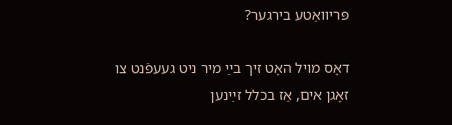פּריוואַטע בירגער?

דאָס מויל האָט זיך בײַ מיר ניט געעפֿנט צו זאָגן אים, אַז בכלל זײַנען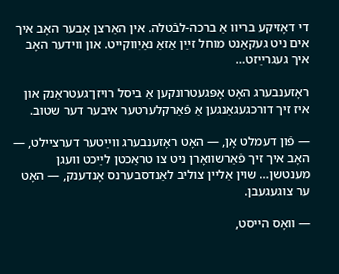די דאָזיקע בריוו אַ ברכה-לבֿטלה. אין האַרצן אָבער האָב איך אים ניט געקאַנט מוחל זײַן אַזאַ נאַיִווקייט. און ווידער האָב איך געגרײַזט…

ראָזענבערג האָט אָפּגעטרונקען אַ ביסל רויזן־געטראַנק און איז זיך דורכגעגאַנגען אַ פֿאַרקלערטער איבער דער שטוב.

— פֿון דעמלט אָן, — האָט ראָזענבערג װײַטער דערציילט, — האָב איך זיך פֿאַרשװאָרן ניט צו טראַכטן לײַכט וועגן מענטשן… שוין אַליין צוליב לאַנדסבערנס אָנדענק, — האָט ער צוגעגעבן.

— װאָס הייסט,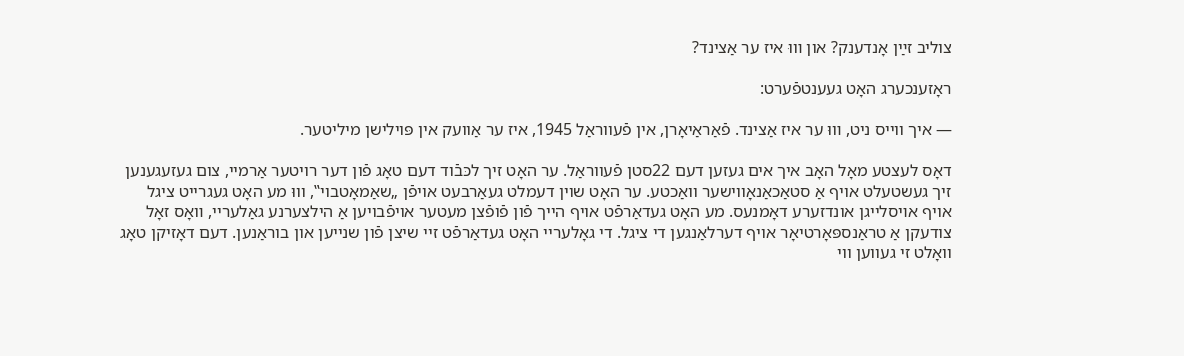צוליב זײַן אָנדענק? און װוּ איז ער אַצינד?

ראָזענכערג האָט געענטפֿערט:

— איך ווייס ניט, װוּ ער איז אַצינד. פֿאַראַיאָרן, אין פֿעווראַל 1945, איז ער אַוועק אין פּוילישן מיליטער.

דאָס לעצטע מאָל האָב איך אים געזען דעם 22סטן פֿעווראַל. ער האָט זיך לכּבֿוד דעם טאָג פֿון דער רויטער אַרמיי, צום געזעגענען זיך געשטעלט אויף אַ סטאַכאַנאָווישער וואַכטע. ער האָט שוין דעמלט געאַרבעט אויפֿן „שאַמאָטבוי‟, וווּ מע האָט געגרייט ציגל אויף אױסלייגן אונדזערע דאָמנעס. מע האָט געדאַרפֿט אויף הייך פֿון פֿופֿצן מעטער אויפֿבויען אַ הילצערנע גאַלעריי, װאָס זאָל צודעקן אַ טראַנספּאָרטיאָר אויף דערלאַנגען די ציגל. די גאָלעריי האָט געדאַרפֿט זיי שיצן פֿון שנייען און בוראַנען. דעם דאָזיקן טאָג וואָלט זי געווען ווי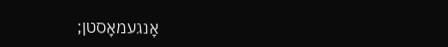אָנגעמאָסטן;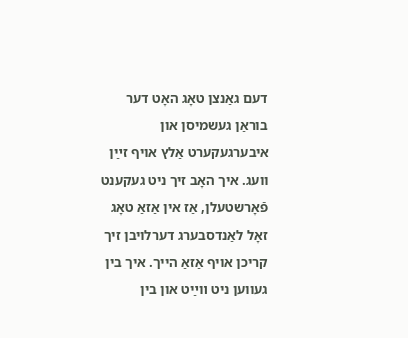דעם גאַנצן טאָג האָט דער בוראַן געשמיסן און איבערגעקערט אַלץ אויף זײַן וועג. איך האָב זיך ניט געקענט פֿאָרשטעלן, אַז אין אַזאַ טאָג זאָל לאַנדסבערג דערלויבן זיך קריכן אויף אַזאַ הייך. איך בין געווען ניט װײַט און בין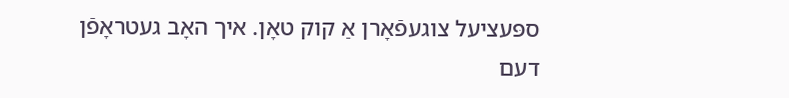ספּעציעל צוגעפֿאָרן אַ קוק טאָן. איך האָב געטראָפֿן דעם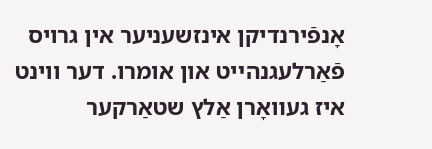אָנפֿירנדיקן אינזשעניער אין גרויס פֿאַרלעגנהײט און אומרו. דער ווינט איז געװאָרן אַלץ שטאַרקער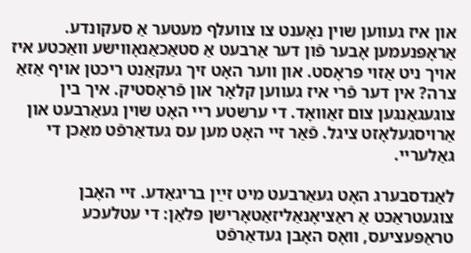און איז געווען שוין נאָענט צו צוועלף מעטער אַ סעקונדע. אַראָפּנעמען אָבער פֿון דער אַרבעט אַ סטאַכאַנאָווישע וואַכטע איז אויך ניט אַזוי פּראָסט. און װער האָט זיך געקאַנט ריכטן אויף אַזאַ צרה? אין דער פֿרי איז געווען קלאָר און פֿראָסטיק. איך בין צוגעגאַנגען צום זאַװאָד. די ערשטע ריי האָט שוין געאַרבעט און אַרויסגעלאָזט ציגל. פֿאַר זיי האָט מען עס געדאַרפֿט מאַכן די גאַלעריי.

לאַנדסבערג האָט געאַרבעט מיט זײַן בריגאַדע. זיי האָבן צוגעטראַכט אַ ראַציאָנאַליזאַטאָרישן פּלאַן: די עטלעכע טראַפּעציעס, װאָס האָבן געדאַרפֿט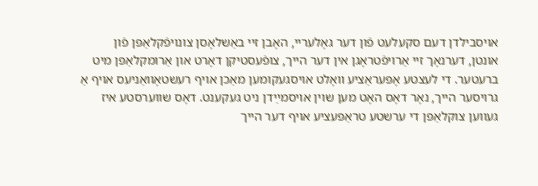אויסבילדן דעם סקעלעט פֿון דער גאָלעריי, האָבן זיי באַשלאָסן צונויפֿקלאַפּן פֿון אונטן, דערנאָך זיי אַרויפֿטראָגן אין דער הייך, צופֿעסטיקן דאָרט און אַרומקלאַפּן מיט ברעטער. די לעצטע אָפּעראַציע װאָלט אויסגעקומען מאַכן אויף רעשטאָוואַניעס אויף אַ גרויסער הייך, נאָר דאָס האָט מען שוין אױסמײַדן ניט געקענט. דאָס שווערסטע איז געווען צוקלאַפּן די ערשטע טראַפּעציע אויף דער הייך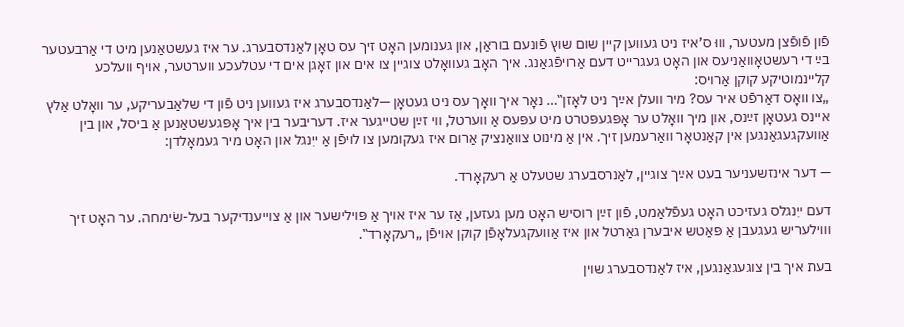פֿון פֿופֿצן מעטער, וווּ ס’איז ניט געווען קיין שום שוץ פֿונעם בוראַן, און גענומען האָט זיך עס טאָן לאַנדסבערג. ער איז געשטאַנען מיט די אַרבעטער בײַ די רעשטאָוואַניעס און האָט געגרייט דעם אַרויפֿגאַנג. איך האָב געוואָלט צוגיין צו אים און זאָגן אים די עטלעכע ווערטער, אויף וועלכע קליינמוטיקע קוקן אַרויס:
„צו װאָס דאַרפֿט איר עס? מיר וועלן אײַך ניט לאָזן‟… נאָר איך װאָך עס ניט געטאָן —לאַנדסבערג איז געווען ניט פֿון די שלאַבעריקע, ער װאָלט אַלץ איינס געטאָן זײַנס, און מיך װאָלט ער אָפּגעפּטרט מיט עפּעס אַ ווערטל, ווי זײַן שטייגער איז. דעריבער בין איך אָפּגעשטאַנען אַ ביסל, און בין אַוועקגעגאַנגען אין קאַנטאָר וואַרעמען זיך. אין אַ מינוט צוואַנציק אַרום איז געקומען צו לויפֿן אַ ייִנגל און האָט מיר געמאָלדן:

— דער אינזשעניער בעט אײַך צוגיין, לאַנרסבערג שטעלט אַ רעקאָרד.

דעם ייִנגלס געזיכט האָט געפֿלאַמט, פֿון זײַן רוסיש האָט מען געזען, אַז ער איז אויך אַ פּוילישער און אַ צוייענדיקער בעל-שׂימחה. ער האָט זיך וווילעריש געגעבן אַ פּאַטש איבערן גאַרטל און איז אַוועקגעלאָפֿן קוקן אויפֿן „רעקאָרד‟.

בעת איך בין צוגעגאַנגען, איז לאַנדסבערג שוין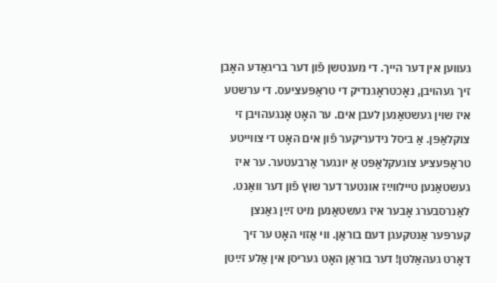געווען אין דער הייך. די מענטשן פֿון דער בריגאַדע האָבן זיך געהויבן, נאָכטראָגנדיק די טראַפּעציעס. די ערשטע איז שוין געשטאַנען לעבן אים. ער האָט אָנגעהויבן זי צוקלאַפּן. אַ ביסל נידעריקער פֿון אים האָט די צווייטע טראַפּעציע צוגעקלאַפּט אַ יונגער אַרבעטער. ער איז געשטאַנען טיילווײַז אונטער דער שוץ פֿון דער וואַנט. לאַנרסבערג אָבער איז געשטאַנען מיט זײַן גאַנצן קערפּער אַנטקעגן דעם בוראַן. ווי אַזוי האָט ער זיך דאָרט געהאַלטן! דער בוראַן האָט געריסן אין אַלע זײַטן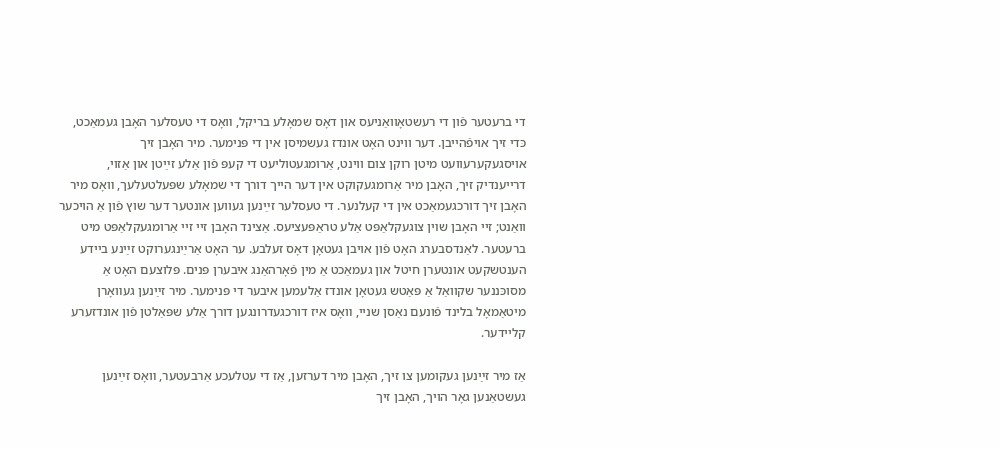די ברעטער פֿון די רעשטאָוואַניעס און דאָס שמאָלע בריקל, װאָס די טעסלער האָבן געמאַכט, כּדי זיך אויפֿהייבן. דער ווינט האָט אונדז געשמיסן אין די פּנימער. מיר האָבן זיך אויסגעקערעוועט מיטן רוקן צום ווינט, אַרומגעטוליעט די קעפּ פֿון אַלע זײַטן און אַזוי, דרייענדיק זיך, האָבן מיר אַרומגעקוקט אין דער הייך דורך די שמאָלע שפּעלטעלעך, װאָס מיר האָבן זיך דורכגעמאַכט אין די קעלנער. די טעסלער זײַנען געווען אונטער דער שוץ פֿון אַ הויכער וואַנט; זיי האָבן שױן צוגעקלאַפּט אַלע טראַפּעציעס. אַצינד האָבן זיי זיי אַרומגעקלאַפּט מיט ברעטער. לאַנדסבערג האָט פֿון אויבן געטאָן דאָס זעלבע. ער האָט אַרײַנגערוקט זײַנע ביידע הענטשקעט אונטערן חיטל און געמאַכט אַ מין פֿאָרהאַנג איבערן פּנים. פּלוצעם האָט אַ מסוכּננער שקוואַל אַ פּאַטש געטאָן אונדז אַלעמען איבער די פּנימער. מיר זײַנען געװאָרן מיטאַמאָל בלינד פֿונעם נאַסן שניי, װאָס איז דורכגעדרונגען דורך אַלע שפּאַלטן פֿון אונדזערע קליידער.

אַז מיר זײַנען געקומען צו זיך, האָבן מיר דערזען, אַז די עטלעכע אַרבעטער, װאָס זײַנען געשטאַנען גאָר הויך, האָבן זיך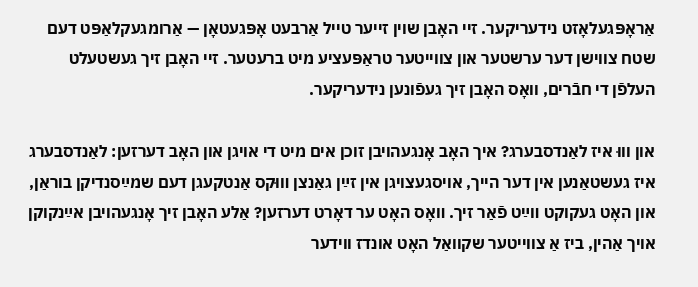אַראָפּגעלאָזט נידעריקער. זיי האָבן שוין זייער טייל אַרבעט אָפּגעטאָן — אַרומגעקלאַפּט דעם שטח צווישן דער ערשטער און צווייטער טראַפּעציע מיט ברעטער. זיי האָבן זיך געשטעלט העלפֿן די חבֿרים, וואָס האָבן זיך געפֿונען נידעריקער.

און וווּ איז לאַנדסבערג? איך האָב אָנגעהויבן זוכן אים מיט די אויגן און האָב דערזען: לאַנדסבערג איז געשטאַנען אין דער הייך, אויסגעצויגן אין זײַן גאַנצן װוּקס אַנטקעגן דעם שמײַסנדיקן בוראַן, און האָט געקוקט װײַט פֿאַר זיך. װאָס האָט ער דאָרט דערזען? אַלע האָבן זיך אָנגעהויבן אײַנקוקן אויך אַהין, ביז אַ צווייטער שקוואַל האָט אונדז ווידער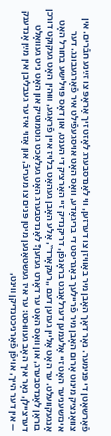פֿאַרשאָטן די פּנימער. נאָר דאָך האָבן מיר באַוויזן צו דערזען, ווי לאַנדסבערג לאָזט זיך אַראָפּ צו זײַנע חבֿרים. אין צוואַנציק מינוט אַרום האָבן מיר פֿריילעך באַגריסט די בריגאַדע, וואָס האָט אויסגעפֿילט איר פֿאַרגעבונג. דער אינזשעניער האָט זיי אַלעמען דערלאַנגט בראָנפֿן, דריקנדיק זיי האַרציק די הענט, און דאָס פּוילישע בחורל האָט אָנגעקוועלט. ער האָט אַליין געזען דעם „רעקאָרד‟, אַלע האָבן געהאַט בלויז איין פֿראַגע, װוּהין האָט געקוקט דורכן בוראַן לאַנדסבערג, און װאָס האָט ער דאָרט געזען? לאַנדסבערג האָט געלאַכט גוטמוטיק און האָט ניט געװאָלט דערציילן, נאָר איך האָב געוווּסט: ער איז געשטאַנען מיטן פּנים צו מעריבֿ, און אַזוי איז ער געבליבן אין מײַן אָנדענק — אין דער הייך, אויפֿן פֿאַרניכטנדיקן װינט,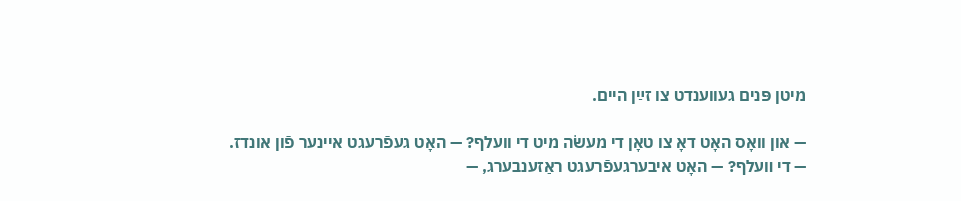מיטן פּנים געווענדט צו זײַן היים.

— און וואָס האָט דאָ צו טאָן די מעשׂה מיט די וועלף? — האָט געפֿרעגט איינער פֿון אונדז.
— די װעלף? — האָט איבערגעפֿרעגט ראַזענבערג, —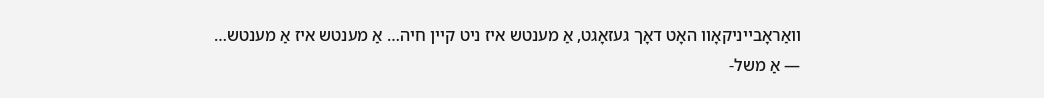וואַראָבײניקאָוו האָט דאָך געזאָגט, אַ מענטש איז ניט קיין חיה… אַ מענטש איז אַ מענטש…
— אַ משל-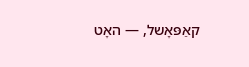קאַפּאָשל, — האָט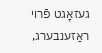געזאָגט פֿרוי ראַזענבערג,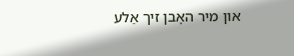און מיר האָבן זיך אַלע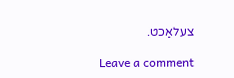צעלאַכט.

Leave a comment